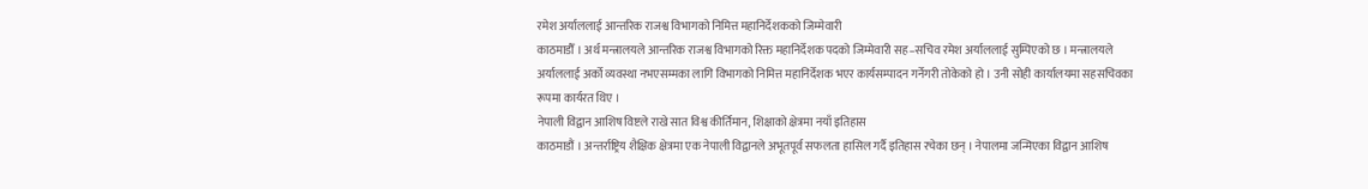रमेश अर्याललाई आन्तरिक राजश्व विभागको निमित्त महानिर्देशकको जिम्मेवारी
काठमाडौँ । अर्थ मन्त्रालयले आन्तरिक राजश्व विभागको रिक्त महानिर्देशक पदको जिम्मेवारी सह–सचिव रमेश अर्याललाई सुम्पिएको छ । मन्त्रालयले अर्याललाई अर्को व्यवस्था नभएसम्मका लागि विभागको निमित्त महानिर्देशक भएर कार्यसम्पादन गर्नेगरी तोकेको हो । उनी सोही कार्यालयमा सहसचिवका रूपमा कार्यरत थिए ।
नेपाली विद्वान आशिष विष्टले राखे सात विश्व कीर्तिमान, शिक्षाको क्षेत्रमा नयाँ इतिहास
काठमाडौं । अन्तर्राष्ट्रिय शैक्षिक क्षेत्रमा एक नेपाली विद्वानले अभूतपूर्व सफलता हासिल गर्दै इतिहास रचेका छन् । नेपालमा जन्मिएका विद्वान आशिष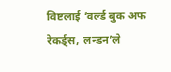विष्टलाई ‘वर्ल्ड बुक अफ रेकर्ड्स, लन्डन’ले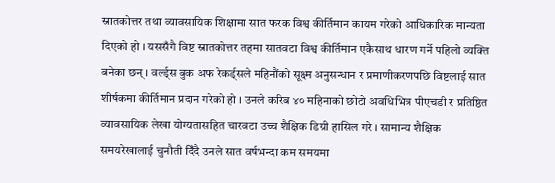स्नातकोत्तर तथा व्यावसायिक शिक्षामा सात फरक विश्व कीर्तिमान कायम गरेको आधिकारिक मान्यता दिएको हो । यससँगै विष्ट स्नातकोत्तर तहमा सातवटा विश्व कीर्तिमान एकैसाथ धारण गर्ने पहिलो व्यक्ति बनेका छन् । वर्ल्ड्स बुक अफ रेकर्ड्सले महिनौंको सूक्ष्म अनुसन्धान र प्रमाणीकरणपछि विष्टलाई सात शीर्षकमा कीर्तिमान प्रदान गरेको हो । उनले करिब ४० महिनाको छोटो अवधिभित्र पीएचडी र प्रतिष्ठित व्यावसायिक लेखा योग्यतासहित चारवटा उच्च शैक्षिक डिग्री हासिल गरे । सामान्य शैक्षिक समयरेखालाई चुनौती दिँदै उनले सात वर्षभन्दा कम समयमा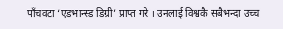पाँचवटा ‘एडभान्स्ड डिग्री’ प्राप्त गरे । उनलाई विश्वकै सबैभन्दा उच्च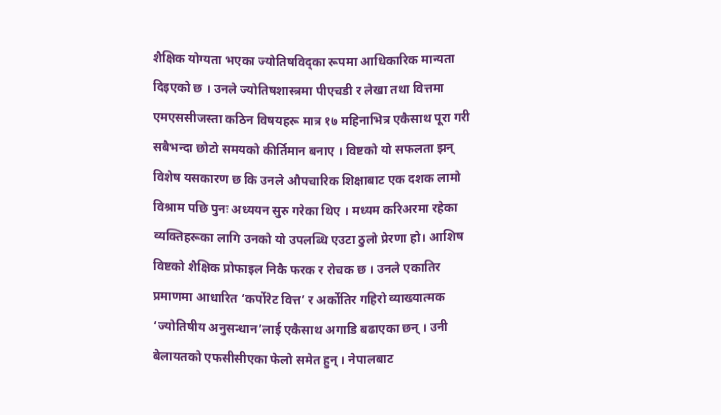शैक्षिक योग्यता भएका ज्योतिषविद्का रूपमा आधिकारिक मान्यता दिइएको छ । उनले ज्योतिषशास्त्रमा पीएचडी र लेखा तथा वित्तमा एमएससीजस्ता कठिन विषयहरू मात्र १७ महिनाभित्र एकैसाथ पूरा गरी सबैभन्दा छोटो समयको कीर्तिमान बनाए । विष्टको यो सफलता झन् विशेष यसकारण छ कि उनले औपचारिक शिक्षाबाट एक दशक लामो विश्राम पछि पुनः अध्ययन सुरु गरेका थिए । मध्यम करिअरमा रहेका व्यक्तिहरूका लागि उनको यो उपलब्धि एउटा ठुलो प्रेरणा हो। आशिष विष्टको शैक्षिक प्रोफाइल निकै फरक र रोचक छ । उनले एकातिर प्रमाणमा आधारित ‘कर्पोरेट वित्त’ र अर्कोतिर गहिरो व्याख्यात्मक ‘ज्योतिषीय अनुसन्धान’लाई एकैसाथ अगाडि बढाएका छन् । उनी बेलायतको एफसीसीएका फेलो समेत हुन् । नेपालबाट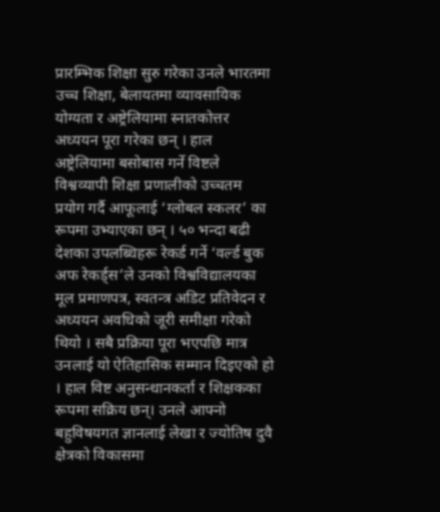प्रारम्भिक शिक्षा सुरु गरेका उनले भारतमा उच्च शिक्षा, बेलायतमा व्यावसायिक योग्यता र अष्ट्रेलियामा स्नातकोत्तर अध्ययन पूरा गरेका छन् । हाल अष्ट्रेलियामा बसोबास गर्ने विष्टले विश्वव्यापी शिक्षा प्रणालीको उच्चतम प्रयोग गर्दै आफूलाई ‘ग्लोबल स्कलर’ का रूपमा उभ्याएका छन् । ५० भन्दा बढी देशका उपलब्धिहरू रेकर्ड गर्ने ‘वर्ल्ड बुक अफ रेकर्ड्स’ले उनको विश्वविद्यालयका मूल प्रमाणपत्र, स्वतन्त्र अडिट प्रतिवेदन र अध्ययन अवधिको जूरी समीक्षा गरेको थियो । सबै प्रक्रिया पूरा भएपछि मात्र उनलाई यो ऐतिहासिक सम्मान दिइएको हो । हाल विष्ट अनुसन्धानकर्ता र शिक्षकका रूपमा सक्रिय छन्। उनले आफ्नो बहुविषयगत ज्ञानलाई लेखा र ज्योतिष दुवै क्षेत्रको विकासमा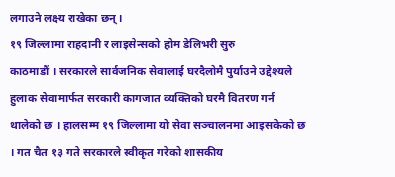लगाउने लक्ष्य राखेका छन् ।
१९ जिल्लामा राहदानी र लाइसेन्सको होम डेलिभरी सुरु
काठमाडौं । सरकारले सार्वजनिक सेवालाई घरदैलोमै पुर्याउने उद्देश्यले हुलाक सेवामार्फत सरकारी कागजात व्यक्तिको घरमै वितरण गर्न थालेको छ । हालसम्म १९ जिल्लामा यो सेवा सञ्चालनमा आइसकेको छ । गत चैत १३ गते सरकारले स्वीकृत गरेको शासकीय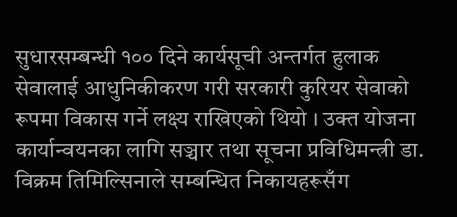सुधारसम्बन्धी १०० दिने कार्यसूची अन्तर्गत हुलाक सेवालाई आधुनिकीकरण गरी सरकारी कुरियर सेवाको रूपमा विकास गर्ने लक्ष्य राखिएको थियो । उक्त योजना कार्यान्वयनका लागि सञ्चार तथा सूचना प्रविधिमन्त्री डा. विक्रम तिमिल्सिनाले सम्बन्धित निकायहरूसँग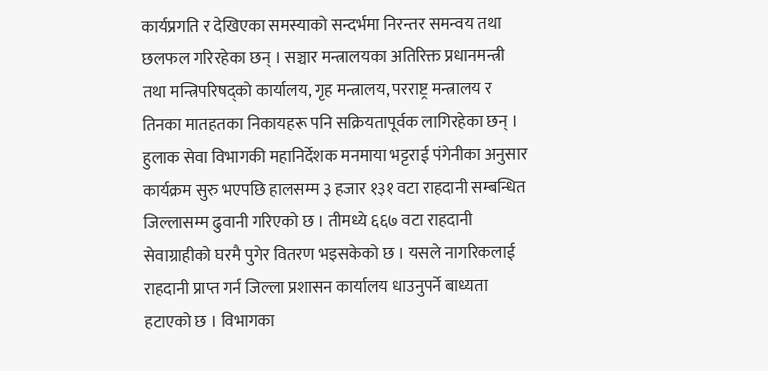कार्यप्रगति र देखिएका समस्याको सन्दर्भमा निरन्तर समन्वय तथा छलफल गरिरहेका छन् । सञ्चार मन्त्रालयका अतिरिक्त प्रधानमन्त्री तथा मन्त्रिपरिषद्को कार्यालय, गृह मन्त्रालय, परराष्ट्र मन्त्रालय र तिनका मातहतका निकायहरू पनि सक्रियतापूर्वक लागिरहेका छन् । हुलाक सेवा विभागकी महानिर्देशक मनमाया भट्टराई पंगेनीका अनुसार कार्यक्रम सुरु भएपछि हालसम्म ३ हजार १३१ वटा राहदानी सम्बन्धित जिल्लासम्म ढुवानी गरिएको छ । तीमध्ये ६६७ वटा राहदानी सेवाग्राहीको घरमै पुगेर वितरण भइसकेको छ । यसले नागरिकलाई राहदानी प्राप्त गर्न जिल्ला प्रशासन कार्यालय धाउनुपर्ने बाध्यता हटाएको छ । विभागका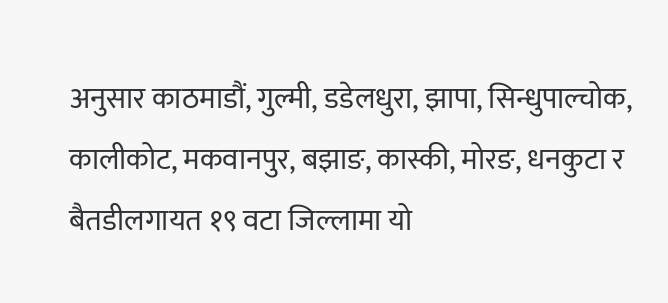अनुसार काठमाडौं, गुल्मी, डडेलधुरा, झापा, सिन्धुपाल्चोक, कालीकोट, मकवानपुर, बझाङ, कास्की, मोरङ, धनकुटा र बैतडीलगायत १९ वटा जिल्लामा यो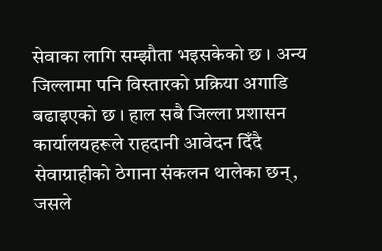सेवाका लागि सम्झौता भइसकेको छ । अन्य जिल्लामा पनि विस्तारको प्रक्रिया अगाडि बढाइएको छ । हाल सबै जिल्ला प्रशासन कार्यालयहरूले राहदानी आवेदन दिँदै सेवाग्राहीको ठेगाना संकलन थालेका छन्, जसले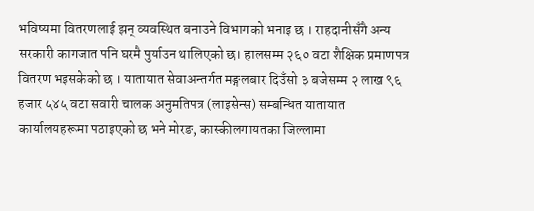भविष्यमा वितरणलाई झन् व्यवस्थित बनाउने विभागको भनाइ छ । राहदानीसँगै अन्य सरकारी कागजात पनि घरमै पुर्याउन थालिएको छ। हालसम्म २६० वटा शैक्षिक प्रमाणपत्र वितरण भइसकेको छ । यातायात सेवाअन्तर्गत मङ्गलबार दिउँसो ३ बजेसम्म २ लाख ९६ हजार ५४५ वटा सवारी चालक अनुमतिपत्र (लाइसेन्स) सम्बन्धित यातायात कार्यालयहरूमा पठाइएको छ भने मोरङ, कास्कीलगायतका जिल्लामा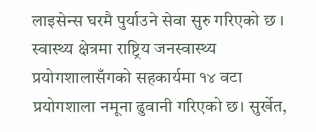लाइसेन्स घरमै पुर्याउने सेवा सुरु गरिएको छ । स्वास्थ्य क्षेत्रमा राष्ट्रिय जनस्वास्थ्य प्रयोगशालासँगको सहकार्यमा १४ वटा प्रयोगशाला नमूना ढुवानी गरिएको छ। सुर्खेत,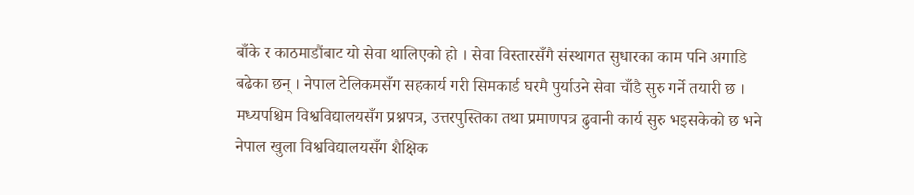बाँके र काठमाडौंबाट यो सेवा थालिएको हो । सेवा विस्तारसँगै संस्थागत सुधारका काम पनि अगाडि बढेका छन् । नेपाल टेलिकमसँग सहकार्य गरी सिमकार्ड घरमै पुर्याउने सेवा चाँडै सुरु गर्ने तयारी छ । मध्यपश्चिम विश्वविद्यालयसँग प्रश्नपत्र, उत्तरपुस्तिका तथा प्रमाणपत्र ढुवानी कार्य सुरु भइसकेको छ भने नेपाल खुला विश्वविद्यालयसँग शैक्षिक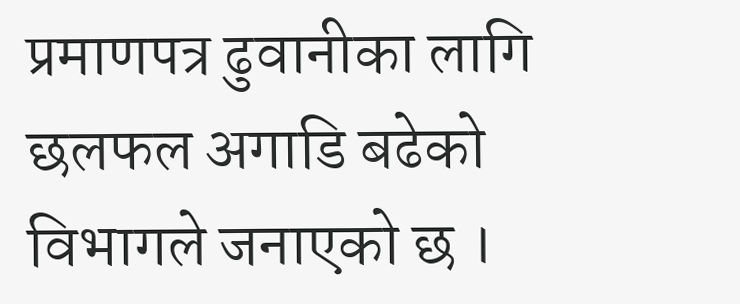प्रमाणपत्र ढुवानीका लागि छलफल अगाडि बढेको विभागले जनाएको छ ।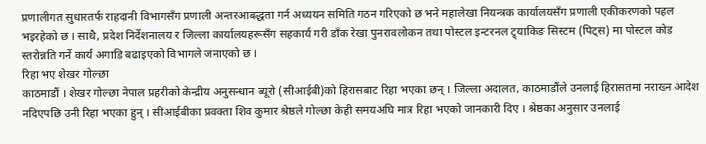प्रणालीगत सुधारतर्फ राहदानी विभागसँग प्रणाली अन्तरआबद्धता गर्न अध्ययन समिति गठन गरिएको छ भने महालेखा नियन्त्रक कार्यालयसँग प्रणाली एकीकरणको पहल भइरहेको छ । साथै, प्रदेश निर्देशनालय र जिल्ला कार्यालयहरूसँग सहकार्य गरी डाँक रेखा पुनरावलोकन तथा पोस्टल इन्टरनल ट्र्याकिङ सिस्टम (पिट्स) मा पोस्टल कोड स्तरोन्नति गर्ने कार्य अगाडि बढाइएको विभागले जनाएको छ ।
रिहा भए शेखर गोल्छा
काठमाडौं । शेखर गोल्छा नेपाल प्रहरीको केन्द्रीय अनुसन्धान ब्यूरो (सीआईबी)को हिरासबाट रिहा भएका छन् । जिल्ला अदालत, काठमाडौंले उनलाई हिरासतमा नराख्न आदेश नदिएपछि उनी रिहा भएका हुन् । सीआईबीका प्रवक्ता शिव कुमार श्रेष्ठले गोल्छा केही समयअघि मात्र रिहा भएको जानकारी दिए । श्रेष्ठका अनुसार उनलाई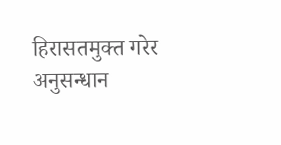हिरासतमुक्त गरेर अनुसन्धान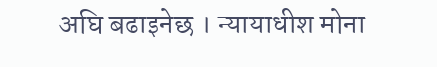अघि बढाइनेछ । न्यायाधीश मोना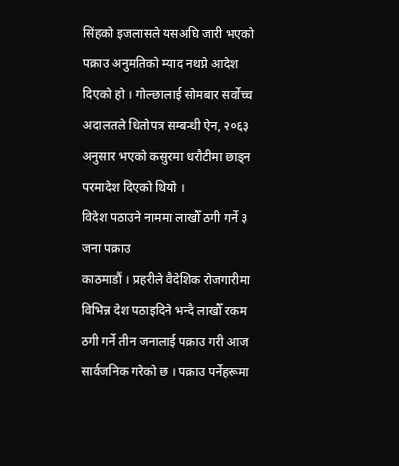सिंहको इजलासले यसअघि जारी भएको पक्राउ अनुमतिको म्याद नथप्ने आदेश दिएको हो । गोल्छालाई सोमबार सर्वोच्च अदालतले धितोपत्र सम्बन्धी ऐन, २०६३ अनुसार भएको कसुरमा धरौटीमा छाड्न परमादेश दिएको थियो ।
विदेश पठाउने नाममा लाखौँ ठगी गर्ने ३ जना पक्राउ
काठमाडौं । प्रहरीले वैदेशिक रोजगारीमा विभिन्न देश पठाइदिने भन्दै लाखौँ रकम ठगी गर्ने तीन जनालाई पक्राउ गरी आज सार्वजनिक गरेको छ । पक्राउ पर्नेहरूमा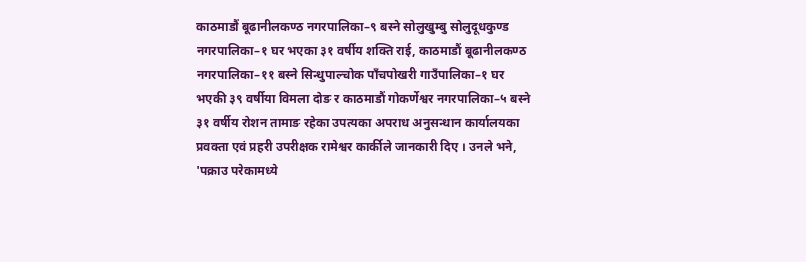काठमाडौं बूढानीलकण्ठ नगरपालिका–९ बस्ने सोलुखुम्बु सोलुदूधकुण्ड नगरपालिका–१ घर भएका ३१ वर्षीय शक्ति राई, काठमाडौं बूढानीलकण्ठ नगरपालिका–११ बस्ने सिन्धुपाल्चोक पाँचपोखरी गाउँपालिका–१ घर भएकी ३९ वर्षीया विमला दोङ र काठमाडौं गोकर्णेश्वर नगरपालिका–५ बस्ने ३१ वर्षीय रोशन तामाङ रहेका उपत्यका अपराध अनुसन्धान कार्यालयका प्रवक्ता एवं प्रहरी उपरीक्षक रामेश्वर कार्कीले जानकारी दिए । उनले भने, 'पक्राउ परेकामध्ये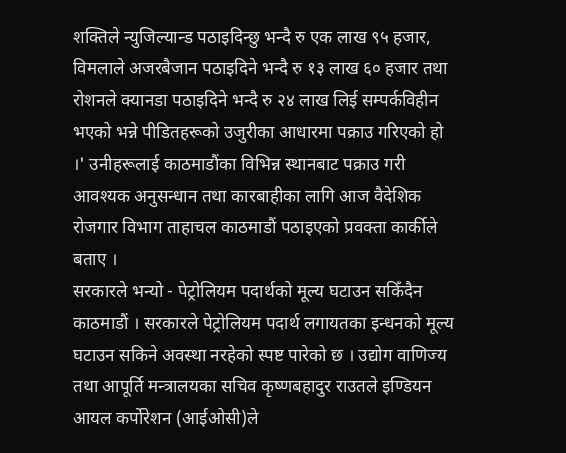शक्तिले न्युजिल्यान्ड पठाइदिन्छु भन्दै रु एक लाख ९५ हजार, विमलाले अजरबैजान पठाइदिने भन्दै रु १३ लाख ६० हजार तथा रोशनले क्यानडा पठाइदिने भन्दै रु २४ लाख लिई सम्पर्कविहीन भएको भन्ने पीडितहरूको उजुरीका आधारमा पक्राउ गरिएको हो ।' उनीहरूलाई काठमाडौंका विभिन्न स्थानबाट पक्राउ गरी आवश्यक अनुसन्धान तथा कारबाहीका लागि आज वैदेशिक रोजगार विभाग ताहाचल काठमाडौं पठाइएको प्रवक्ता कार्कीले बताए ।
सरकारले भन्यो - पेट्रोलियम पदार्थको मूल्य घटाउन सकिँदैन
काठमाडौं । सरकारले पेट्रोलियम पदार्थ लगायतका इन्धनको मूल्य घटाउन सकिने अवस्था नरहेको स्पष्ट पारेको छ । उद्योग वाणिज्य तथा आपूर्ति मन्त्रालयका सचिव कृष्णबहादुर राउतले इण्डियन आयल कर्पोरेशन (आईओसी)ले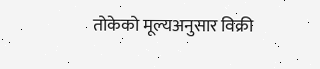तोकेको मूल्यअनुसार विक्री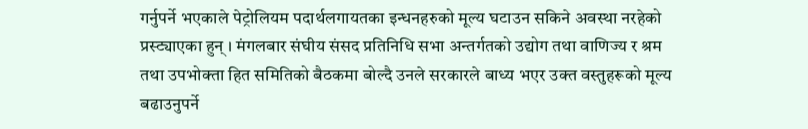गर्नुपर्ने भएकाले पेट्रोलियम पदार्थलगायतका इन्धनहरुको मूल्य घटाउन सकिने अवस्था नरहेको प्रस्ट्याएका हुन् । मंगलबार संघीय संसद प्रतिनिधि सभा अन्तर्गतको उद्योग तथा वाणिज्य र श्रम तथा उपभोक्ता हित समितिको बैठकमा बोल्दै उनले सरकारले बाध्य भएर उक्त वस्तुहरूको मूल्य बढाउनुपर्ने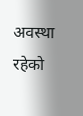अवस्था रहेको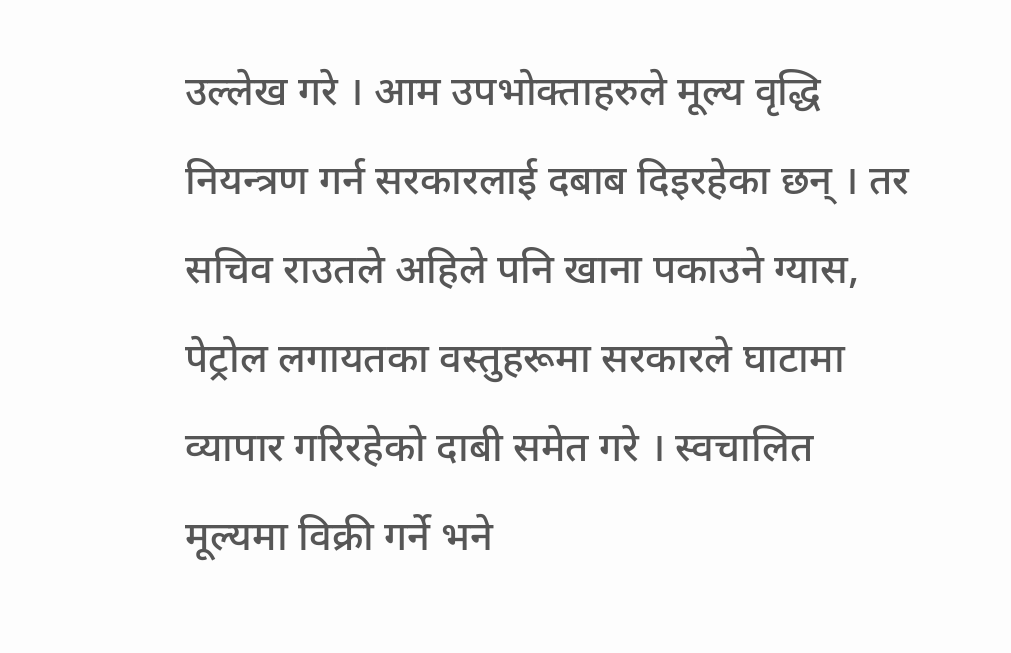उल्लेख गरे । आम उपभोक्ताहरुले मूल्य वृद्धि नियन्त्रण गर्न सरकारलाई दबाब दिइरहेका छन् । तर सचिव राउतले अहिले पनि खाना पकाउने ग्यास, पेट्रोल लगायतका वस्तुहरूमा सरकारले घाटामा व्यापार गरिरहेको दाबी समेत गरे । स्वचालित मूल्यमा विक्री गर्ने भने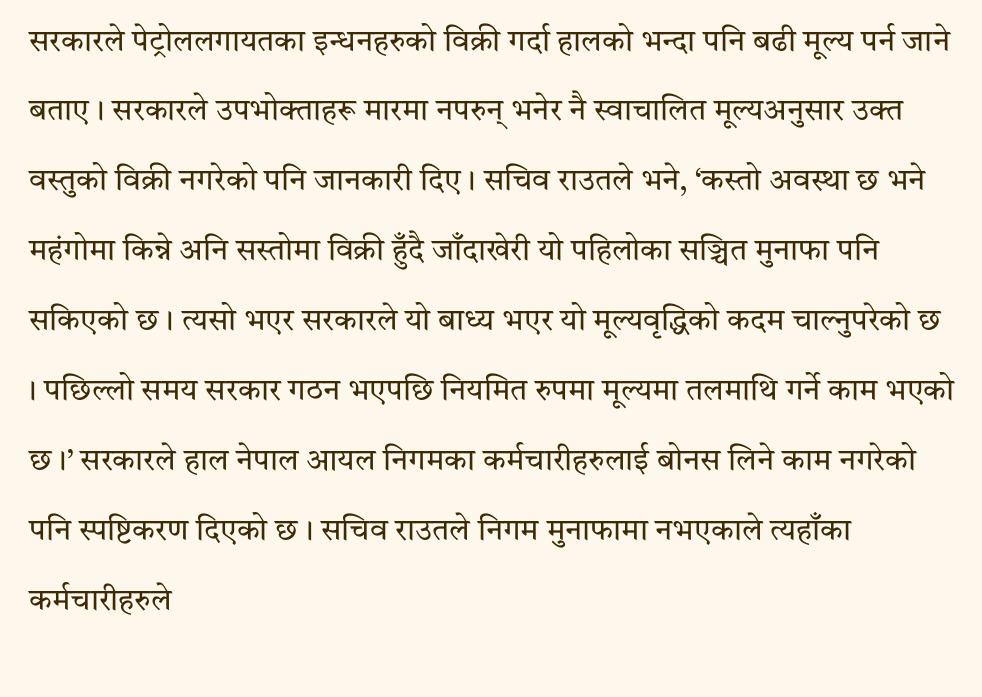सरकारले पेट्रोललगायतका इन्धनहरुको विक्री गर्दा हालको भन्दा पनि बढी मूल्य पर्न जाने बताए । सरकारले उपभोक्ताहरू मारमा नपरुन् भनेर नै स्वाचालित मूल्यअनुसार उक्त वस्तुको विक्री नगरेको पनि जानकारी दिए । सचिव राउतले भने, ‘कस्तो अवस्था छ भने महंगोमा किन्ने अनि सस्तोमा विक्री हुँदै जाँदाखेरी यो पहिलोका सञ्चित मुनाफा पनि सकिएको छ । त्यसो भएर सरकारले यो बाध्य भएर यो मूल्यवृद्धिको कदम चाल्नुपरेको छ । पछिल्लो समय सरकार गठन भएपछि नियमित रुपमा मूल्यमा तलमाथि गर्ने काम भएको छ ।’ सरकारले हाल नेपाल आयल निगमका कर्मचारीहरुलाई बोनस लिने काम नगरेको पनि स्पष्टिकरण दिएको छ । सचिव राउतले निगम मुनाफामा नभएकाले त्यहाँका कर्मचारीहरुले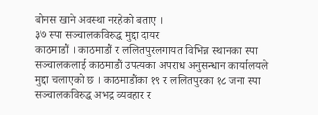बोनस खाने अवस्था नरहेको बताए ।
३७ स्पा सञ्चालकविरुद्ध मुद्दा दायर
काठमाडौं । काठमाडौं र ललितपुरलगायत विभिन्न स्थानका स्पा सञ्चालकलाई काठमाडौं उपत्यका अपराध अनुसन्धान कार्यालयले मुद्दा चलाएको छ । काठमाडौंका १९ र ललितपुरका १८ जना स्पा सञ्चालकविरुद्ध अभद्र व्यवहार र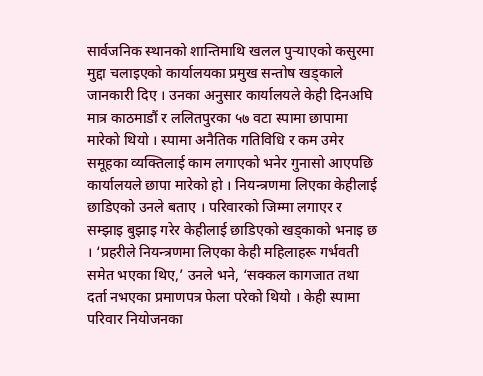सार्वजनिक स्थानको शान्तिमाथि खलल पु‍र्‍याएको कसुरमा मुद्दा चलाइएको कार्यालयका प्रमुख सन्तोष खड्काले जानकारी दिए । उनका अनुसार कार्यालयले केही दिनअघि मात्र काठमाडौं र ललितपुरका ५७ वटा स्पामा छापामा मारेको थियो । स्पामा अनैतिक गतिविधि र कम उमेर समूहका व्यक्तिलाई काम लगाएको भनेर गुनासो आएपछि कार्यालयले छापा मारेको हो । नियन्त्रणमा लिएका केहीलाई छाडिएको उनले बताए । परिवारको जिम्मा लगाएर र सम्झाइ बुझाइ गरेर केहीलाई छाडिएको खड्काको भनाइ छ । ‘प्रहरीले नियन्त्रणमा लिएका केही महिलाहरू गर्भवती समेत भएका थिए,’ उनले भने, ‘सक्कल कागजात तथा दर्ता नभएका प्रमाणपत्र फेला परेको थियो । केही स्पामा परिवार नियोजनका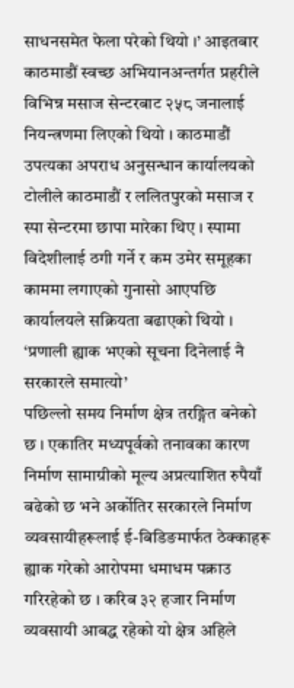साधनसमेत फेला परेको थियो ।’ आइतबार काठमाडौं स्वच्छ अभियानअन्तर्गत प्रहरीले विभिन्न मसाज सेन्टरबाट २५८ जनालाई नियन्त्रणमा लिएको थियो । काठमाडौं उपत्यका अपराध अनुसन्धान कार्यालयको टोलीले काठमाडौं र ललितपुरको मसाज र स्पा सेन्टरमा छापा मारेका थिए । स्पामा विदेशीलाई ठगी गर्ने र कम उमेर समूहका काममा लगाएको गुनासो आएपछि कार्यालयले सक्रियता बढाएको थियो ।
‘प्रणाली ह्याक भएको सूचना दिनेलाई नै सरकारले समात्यो’
पछिल्लो समय निर्माण क्षेत्र तरङ्गित बनेको छ । एकातिर मध्यपूर्वको तनावका कारण निर्माण सामाग्रीको मूल्य अप्रत्याशित रुपैयाँ बढेको छ भने अर्कोतिर सरकारले निर्माण व्यवसायीहरूलाई ई-बिडिङमार्फत ठेक्काहरू ह्याक गरेको आरोपमा धमाधम पक्राउ गरिरहेको छ । करिब ३२ हजार निर्माण व्यवसायी आबद्ध रहेको यो क्षेत्र अहिले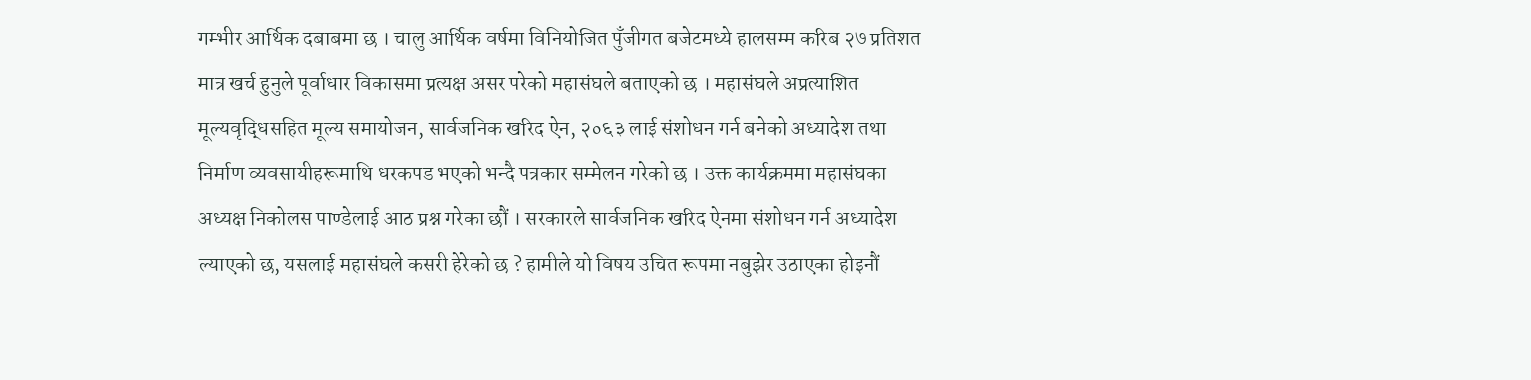गम्भीर आर्थिक दबाबमा छ । चालु आर्थिक वर्षमा विनियोजित पुँजीगत बजेटमध्ये हालसम्म करिब २७ प्रतिशत मात्र खर्च हुनुले पूर्वाधार विकासमा प्रत्यक्ष असर परेको महासंघले बताएको छ । महासंघले अप्रत्याशित मूल्यवृद्धिसहित मूल्य समायोजन, सार्वजनिक खरिद ऐन, २०६३ लाई संशोधन गर्न बनेको अध्यादेश तथा निर्माण व्यवसायीहरूमाथि धरकपड भएको भन्दै पत्रकार सम्मेलन गरेको छ । उक्त कार्यक्रममा महासंघका अध्यक्ष निकोलस पाण्डेलाई आठ प्रश्न गरेका छौं । सरकारले सार्वजनिक खरिद ऐनमा संशोधन गर्न अध्यादेश ल्याएको छ, यसलाई महासंघले कसरी हेरेको छ ? हामीले यो विषय उचित रूपमा नबुझेर उठाएका होइनौं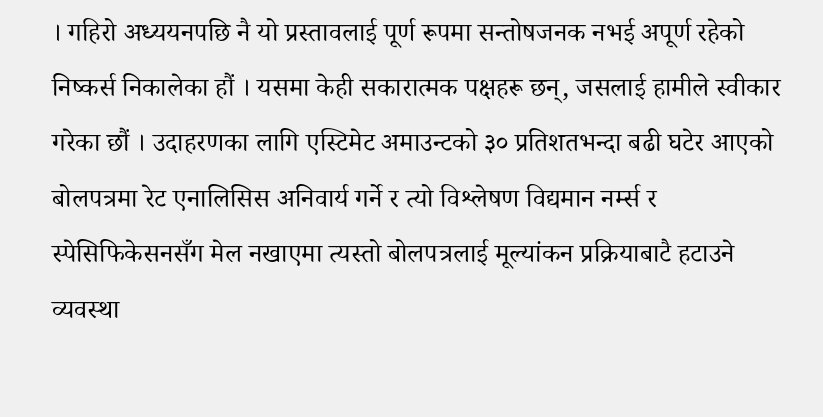। गहिरो अध्ययनपछि नै यो प्रस्तावलाई पूर्ण रूपमा सन्तोषजनक नभई अपूर्ण रहेको निष्कर्स निकालेका हौं । यसमा केही सकारात्मक पक्षहरू छन्, जसलाई हामीले स्वीकार गरेका छौं । उदाहरणका लागि एस्टिमेट अमाउन्टको ३० प्रतिशतभन्दा बढी घटेर आएको बोलपत्रमा रेट एनालिसिस अनिवार्य गर्ने र त्यो विश्लेषण विद्यमान नर्म्स र स्पेसिफिकेसनसँग मेल नखाएमा त्यस्तो बोलपत्रलाई मूल्यांकन प्रक्रियाबाटै हटाउने व्यवस्था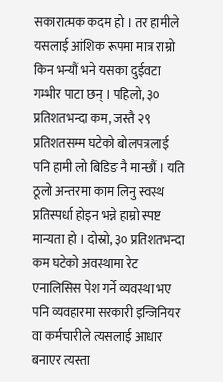सकारात्मक कदम हो । तर हामीले यसलाई आंशिक रूपमा मात्र राम्रो किन भन्यौं भने यसका दुईवटा गम्भीर पाटा छन् । पहिलो, ३० प्रतिशतभन्दा कम, जस्तै २९ प्रतिशतसम्म घटेको बोलपत्रलाई पनि हामी लो बिडिङ नै मान्छौं । यति ठूलो अन्तरमा काम लिनु स्वस्थ प्रतिस्पर्धा होइन भन्ने हाम्रो स्पष्ट मान्यता हो । दोस्रो, ३० प्रतिशतभन्दा कम घटेको अवस्थामा रेट एनालिसिस पेश गर्ने व्यवस्था भए पनि व्यवहारमा सरकारी इन्जिनियर वा कर्मचारीले त्यसलाई आधार बनाएर त्यस्ता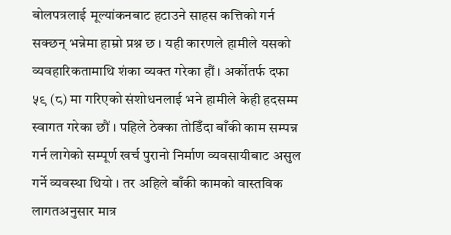बोलपत्रलाई मूल्यांकनबाट हटाउने साहस कत्तिको गर्न सक्छन् भन्नेमा हाम्रो प्रश्न छ । यही कारणले हामीले यसको व्यवहारिकतामाथि शंका व्यक्त गरेका हौं । अर्कोतर्फ दफा ५९ (८) मा गरिएको संशोधनलाई भने हामीले केही हदसम्म स्वागत गरेका छौं । पहिले ठेक्का तोडिँदा बाँकी काम सम्पन्न गर्न लागेको सम्पूर्ण खर्च पुरानो निर्माण व्यवसायीबाट असुल गर्ने व्यवस्था थियो । तर अहिले बाँकी कामको वास्तविक लागतअनुसार मात्र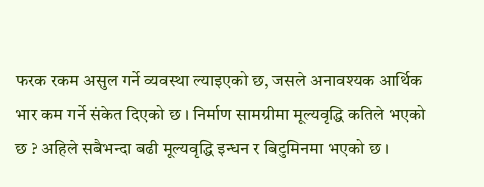फरक रकम असुल गर्ने व्यवस्था ल्याइएको छ, जसले अनावश्यक आर्थिक भार कम गर्ने संकेत दिएको छ । निर्माण सामग्रीमा मूल्यवृद्धि कतिले भएको छ ? अहिले सबैभन्दा बढी मूल्यवृद्धि इन्धन र बिटुमिनमा भएको छ ।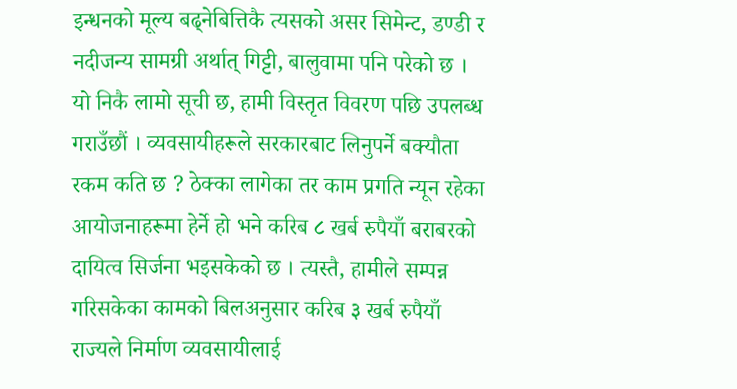इन्धनको मूल्य बढ्नेबित्तिकै त्यसको असर सिमेन्ट, डण्डी र नदीजन्य सामग्री अर्थात् गिट्टी, बालुवामा पनि परेको छ । यो निकै लामो सूची छ, हामी विस्तृत विवरण पछि उपलब्ध गराउँछौं । व्यवसायीहरूले सरकारबाट लिनुपर्ने बक्यौता रकम कति छ ? ठेक्का लागेका तर काम प्रगति न्यून रहेका आयोजनाहरूमा हेर्ने हो भने करिब ८ खर्ब रुपैयाँ बराबरको दायित्व सिर्जना भइसकेको छ । त्यस्तै, हामीले सम्पन्न गरिसकेका कामको बिलअनुसार करिब ३ खर्ब रुपैयाँ राज्यले निर्माण व्यवसायीलाई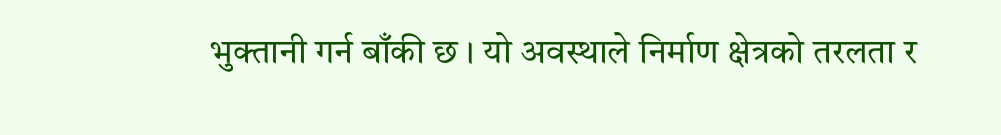भुक्तानी गर्न बाँकी छ । यो अवस्थाले निर्माण क्षेत्रको तरलता र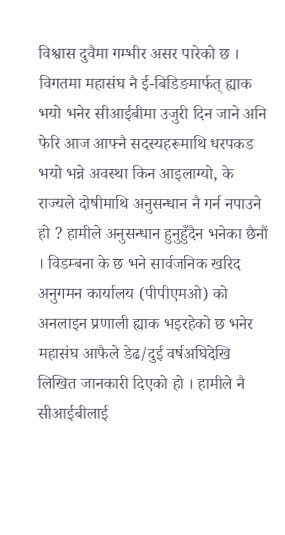विश्वास दुवैमा गम्भीर असर पारेको छ । विगतमा महासंघ नै ई-बिडिङमार्फत् ह्याक भयो भनेर सीआईबीमा उजुरी दिन जाने अनि फेरि आज आफ्नै सदस्यहरूमाथि धरपकड भयो भन्ने अवस्था किन आइलाग्यो, के राज्यले दोषीमाथि अनुसन्धान नै गर्न नपाउने हो ? हामीले अनुसन्धान हुनुहुँदैन भनेका छैनौं । विडम्बना के छ भने सार्वजनिक खरिद अनुगमन कार्यालय (पीपीएमओ) को अनलाइन प्रणाली ह्याक भइरहेको छ भनेर महासंघ आफैले डेढ/दुई वर्षअघिदेखि लिखित जानकारी दिएको हो । हामीले नै सीआईबीलाई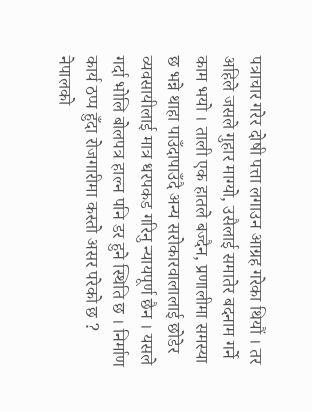पत्राचार गरेर दोषी पत्ता लगाउन आग्रह गरेका थियौं । तर अहिले जसले गुहार माग्यो, उसैलाई समातेर बदनाम गर्ने काम भयो । ताली एक हातले बज्दैन, प्रणालीमा समस्या छ भन्ने थाहा पाउँदापाउँदै अन्य सरोकारवालालाई छोडेर व्यवसायीलाई मात्र धरपकड गरिनु न्यायपूर्ण छैन । यसले गर्दा भोलि बोलपत्र हाल्न पनि डर हुने स्थिति छ । निर्माण कार्य ठप्प हुँदा रोजगारीमा कस्तो असर परेको छ ? नेपालको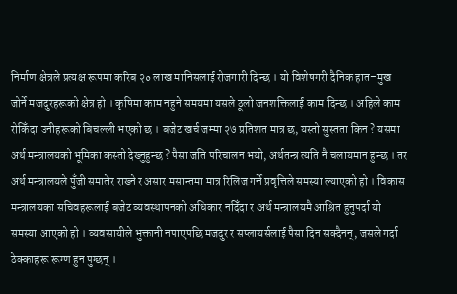निर्माण क्षेत्रले प्रत्यक्ष रूपमा करिब २० लाख मानिसलाई रोजगारी दिन्छ । यो विशेषगरी दैनिक हात–मुख जोर्ने मजदुरहरूको क्षेत्र हो । कृषिमा काम नहुने समयमा यसले ठूलो जनशक्तिलाई काम दिन्छ । अहिले काम रोकिँदा उनीहरूको बिचल्ली भएको छ । बजेट खर्च जम्मा २७ प्रतिशत मात्र छ, यस्तो सुस्तता किन ? यसमा अर्थ मन्त्रालयको भूमिका कस्तो देख्नुहुन्छ ? पैसा जति परिचालन भयो, अर्थतन्त्र त्यति नै चलायमान हुन्छ । तर अर्थ मन्त्रालयले पुँजी समातेर राख्ने र असार मसान्तमा मात्र रिलिज गर्ने प्रवृत्तिले समस्या ल्याएको हो । विकास मन्त्रालयका सचिवहरूलाई बजेट व्यवस्थापनको अधिकार नदिँदा र अर्थ मन्त्रालयमै आश्रित हुनुपर्दा यो समस्या आएको हो । व्यवसायीले भुक्तानी नपाएपछि मजदुर र सप्लायर्सलाई पैसा दिन सक्दैनन्, जसले गर्दा ठेक्काहरू रूग्ण हुन पुग्छन् ।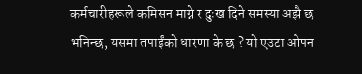कर्मचारीहरूले कमिसन माग्ने र दुःख दिने समस्या अझै छ भनिन्छ, यसमा तपाईंको धारणा के छ ? यो एउटा ओपन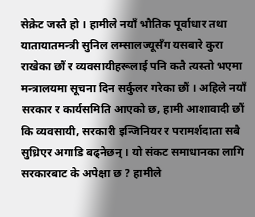सेक्रेट जस्तै हो । हामीले नयाँ भौतिक पूर्वाधार तथा यातायातमन्त्री सुनिल लम्सालज्यूसँग यसबारे कुरा राखेका छौं र व्यवसायीहरूलाई पनि कतै त्यस्तो भएमा मन्त्रालयमा सूचना दिन सर्कुलर गरेका छौं । अहिले नयाँ सरकार र कार्यसमिति आएको छ, हामी आशावादी छौं कि व्यवसायी, सरकारी इन्जिनियर र परामर्शदाता सबै सुध्रिएर अगाडि बढ्नेछन् । यो संकट समाधानका लागि सरकारबाट के अपेक्षा छ ? हामीले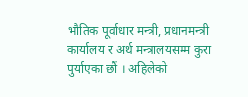भौतिक पूर्वाधार मन्त्री, प्रधानमन्त्री कार्यालय र अर्थ मन्त्रालयसम्म कुरा पुर्याएका छौं । अहिलेको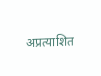अप्रत्याशित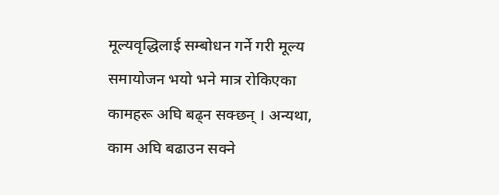मूल्यवृद्धिलाई सम्बोधन गर्ने गरी मूल्य समायोजन भयो भने मात्र रोकिएका कामहरू अघि बढ्न सक्छन् । अन्यथा, काम अघि बढाउन सक्ने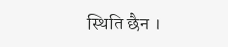स्थिति छैन ।